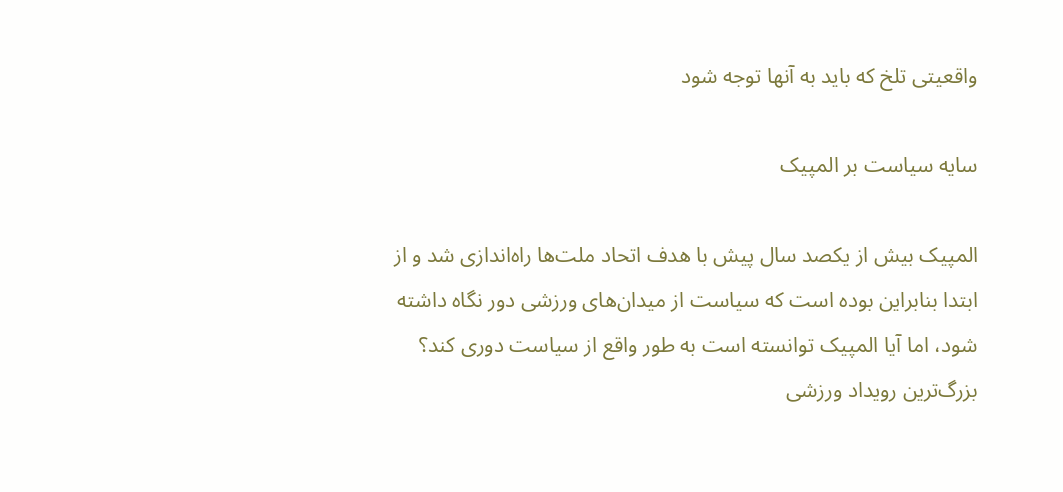واقعیتی تلخ که باید به آنها توجه شود

سایه سیاست بر المپیک‌

المپیک بیش از یکصد سال پیش با هدف اتحاد ملت‌ها راه‌اندازی شد و از ابتدا بنابراین بوده است که سیاست از میدان‌های ورزشی دور نگاه داشته شود، اما آیا المپیک توانسته است به طور واقع از سیاست دوری کند؟ بزرگ‌ترین رویداد ورزشی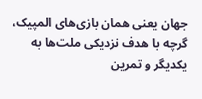جهان یعنی همان بازی‌های المپیک، گرچه با هدف نزدیکی ملت‌ها به یکدیگر و تمرین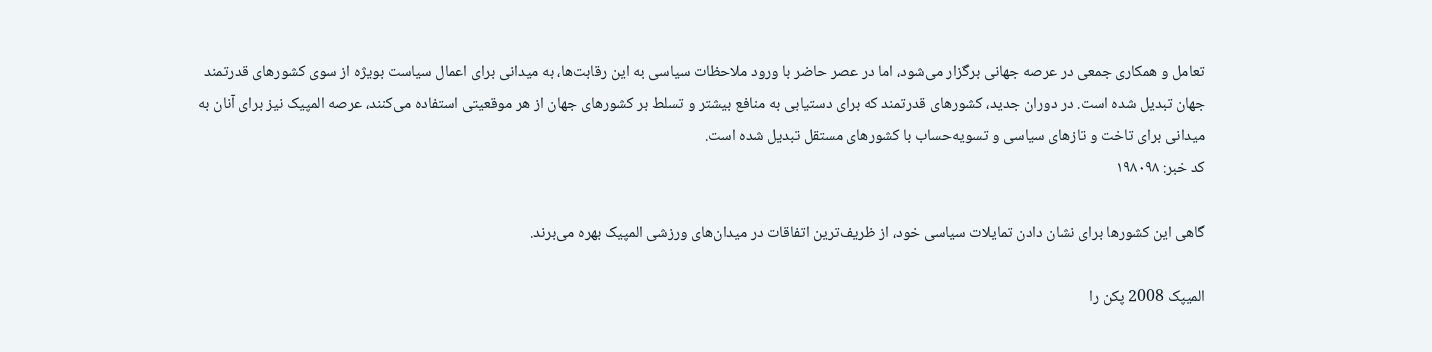تعامل و همکاری جمعی در عرصه جهانی برگزار می‌شود، اما در عصر حاضر با ورود ملاحظات سیاسی به این رقابت‌ها، به میدانی برای اعمال سیاست بویژه از سوی کشورهای قدرتمند جهان تبدیل شده است. در دوران جدید، کشورهای قدرتمند که برای دستیابی به منافع بیشتر و تسلط بر کشورهای جهان از هر موقعیتی استفاده می‌کنند، عرصه المپیک نیز برای آنان به میدانی برای تاخت و تازهای سیاسی و تسویه‌حساب با کشورهای مستقل تبدیل شده است.
کد خبر: ۱۹۸۰۹۸

گاهی این کشورها برای نشان دادن تمایلات سیاسی خود، از ظریف‌ترین اتفاقات در میدان‌های ورزشی المپیک بهره می‌برند.

المیپک 2008 پکن را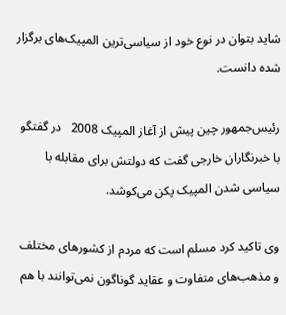شاید بتوان در نوع خود از سیاسی‌ترین المپیک‌های برگزار شده دانست.

رئیس‌جمهور چین پیش از آغاز المپیک 2008   در گفتگو با خبرنگاران خارجی گفت که دولتش برای مقابله با سیاسی شدن المپیک پکن می‌کوشد.

وی تاکید کرد مسلم است که مردم از کشورهای مختلف و مذهب‌های متفاوت و عقاید گوناگون نمی‌توانند با هم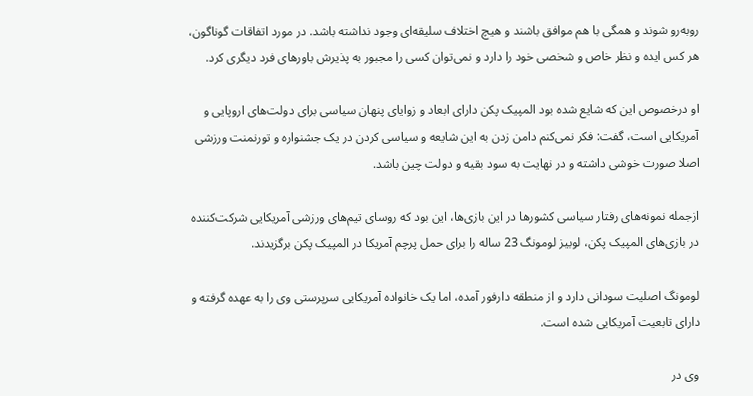روبه‌رو شوند و همگی با هم موافق باشند و هیچ اختلاف سلیقه‌ای وجود نداشته باشد. در مورد اتفاقات گوناگون، هر کس ایده و نظر خاص و شخصی خود را دارد و نمی‌توان کسی را مجبور به پذیرش باورهای فرد دیگری کرد.

او درخصوص این‌ که شایع شده بود المپیک پکن دارای ابعاد و زوایای پنهان سیاسی برای دولت‌های اروپایی و آمریکایی است، گفت: فکر نمی‌کنم دامن زدن به این شایعه و سیاسی کردن در یک جشنواره و تورنمنت ورزشی اصلا صورت خوشی داشته و در نهایت به سود بقیه و دولت چین باشد.

ازجمله نمونه‌های رفتار سیاسی کشورها در این بازی‌ها، این بود که روسای تیم‌های ورزشی آمریکایی شرکت‌کننده در بازی‌های المپیک پکن، لوبیز لومونگ 23 ساله را برای حمل پرچم آمریکا در المپیک پکن برگزیدند.

لومونگ اصلیت سودانی دارد و از منطقه دارفور آمده، اما یک خانواده آمریکایی سرپرستی وی را به عهده گرفته و دارای تابعیت آمریکایی شده است.

وی در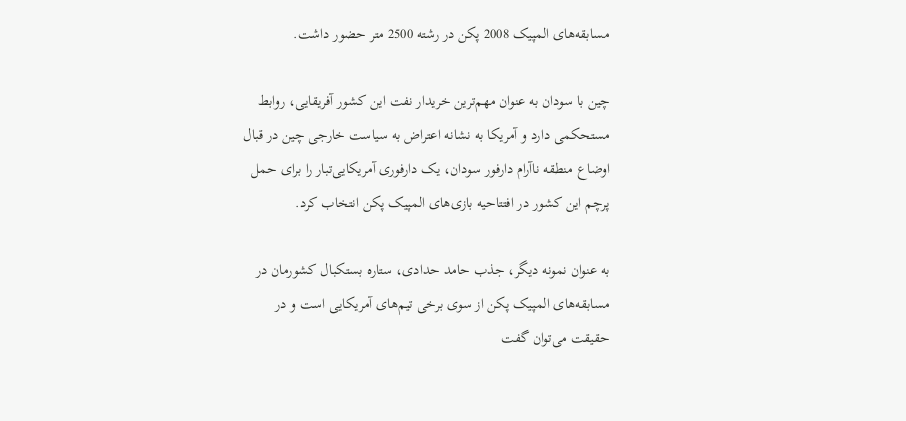مسابقه‌های المپیک 2008 پکن در رشته 2500 متر حضور داشت.

چین با سودان به عنوان مهم‌ترین خریدار نفت این کشور آفریقایی، روابط مستحکمی دارد و آمریکا به نشانه اعتراض به سیاست خارجی چین در قبال اوضاع منطقه ناآرام دارفور سودان، یک دارفوری آمریکایی‌تبار را برای حمل پرچم این کشور در افتتاحیه بازی‌های المپیک پکن انتخاب کرد.

به عنوان نمونه دیگر، جذب حامد حدادی، ستاره بستکبال کشورمان در مسابقه‌های المپیک پکن از سوی برخی تیم‌های آمریکایی است و در حقیقت می‌توان گفت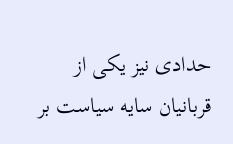حدادی نیز یکی از قربانیان سایه سیاست بر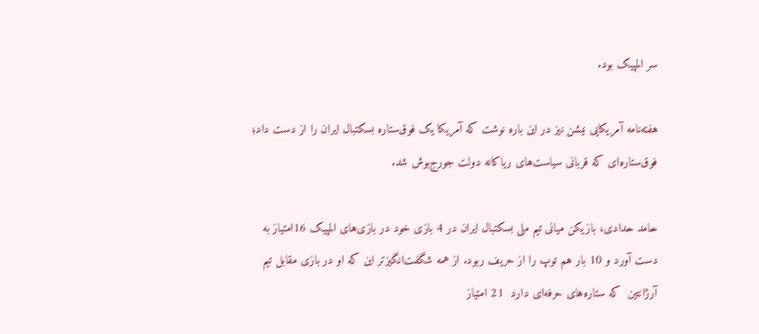سر المپیک بود.

هفته‌نامه آمریکایی نیشن نیز در این باره نوشت که آمریکا یک فوق‌ستاره بسکتبال ایران را از دست داد؛ فوق‌ستاره‌ای که قربانی سیاست‌های ریاکانه دولت جورج‌بوش شد.

حامد حدادی، بازیکن میانی تیم ملی بسکتبال ایران در 4 بازی خود در بازی‌های المپیک 16امتیاز به دست آورد و 10 بار هم توپ را از حریف ربود. از همه شگفت‌انگیزتر این ‌که او در بازی مقابل تیم آرژانتین  که ستاره‌های حرفه‌ای دارد  21 امتیاز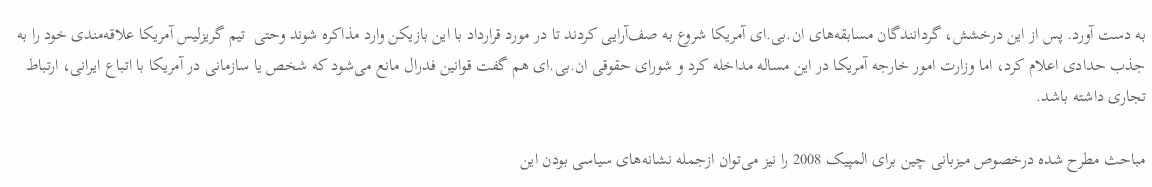به دست آورد. پس از این درخشش، گردانندگان مسابقه‌های ان.بی.ای آمریکا شروع به صف‌آرایی کردند تا در مورد قرارداد با این بازیکن وارد مذاکره شوند وحتی  تیم گریزلیس آمریکا علاقه‌مندی خود را به جذب حدادی اعلام کرد، اما وزارت امور خارجه آمریکا در این مساله مداخله کرد و شورای حقوقی ان.بی.ای هم گفت قوانین فدرال مانع می‌شود که شخص یا سازمانی در آمریکا با اتباع ایرانی، ارتباط تجاری داشته باشد.

مباحث مطرح شده درخصوص میزبانی چین برای المپیک 2008 را نیز می‌توان ازجمله نشانه‌های سیاسی بودن این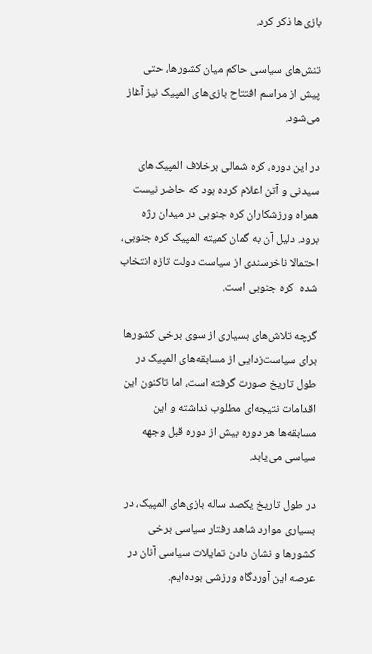بازی‌ها ذکر کرد.

تنش‌های سیاسی حاکم میان کشورها، حتی پیش از مراسم افتتاح بازی‌های المپیک نیز آغاز می‌شود.

در این دوره، کره شمالی برخلاف المپیک‌های سیدنی و آتن اعلام کرده بود که حاضر نیست همراه ورزشکاران کره جنوبی در میدان رژه برود. دلیل آن به گمان کمیته المپیک کره جنوبی، احتمالا ناخرسندی از سیاست دولت تازه انتخاب شده  کره جنوبی است.

گرچه تلاش‌های بسیاری از سوی برخی کشورها برای سیاست‌زدایی از مسابقه‌های المپیک در طول تاریخ صورت گرفته است، اما تاکنون این اقدامات نتیجه‌ای مطلوب نداشته و این مسابقه‌ها هر دوره بیش از دوره قبل وجهه سیاسی می‌یابد.

در طول تاریخ یکصد ساله بازی‌های المپیک، در بسیاری موارد شاهد رفتار سیاسی برخی کشورها و نشان دادن تمایلات سیاسی آنان در عرصه این آوردگاه ورزشی بوده‌ایم.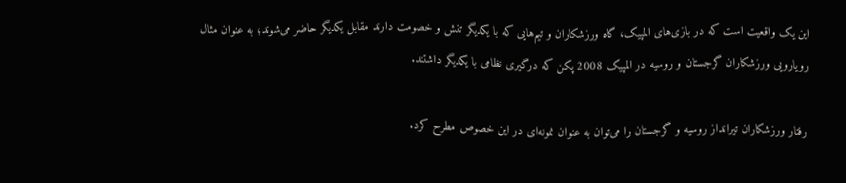این یک واقعیت است که در بازی‌های المپیک، گاه ورزشکاران و تیم‌هایی که با یکدیگر تنش و خصومت دارند مقابل یکدیگر حاضر می‌شوند؛ به عنوان مثال رویارویی ورزشکاران گرجستان و روسیه در المپیک 2008 پکن که درگیری نظامی با یکدیگر داشتند.

رفتار ورزشکاران تیرانداز روسیه و گرجستان را می‌توان به عنوان نمونه‌ای در این خصوص مطرح کرد.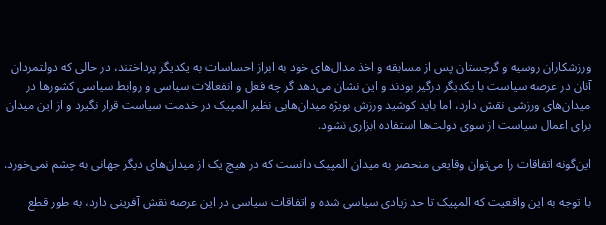ورزشکاران روسیه و گرجستان پس از مسابقه و اخذ مدال‌های خود به ابراز احساسات به یکدیگر پرداختند، در حالی که دولتمردان آنان در عرصه سیاست با یکدیگر درگیر بودند و این نشان می‌دهد گر چه فعل و انفعالات سیاسی و روابط سیاسی کشورها در میدان‌های ورزشی نقش دارد، اما باید کوشید ورزش بویژه میدان‌هایی نظیر المپیک در خدمت سیاست قرار نگیرد و از این میدان برای اعمال سیاست از سوی دولت‌ها استفاده ابزاری نشود.

این‌گونه اتفاقات را می‌توان وقایعی منحصر به میدان المپیک دانست که در هیچ یک از میدان‌های دیگر جهانی به چشم نمی‌خورد.

با توجه به این واقعیت که المپیک تا حد زیادی سیاسی شده و اتفاقات سیاسی در این عرصه نقش آفرینی دارد، به طور قطع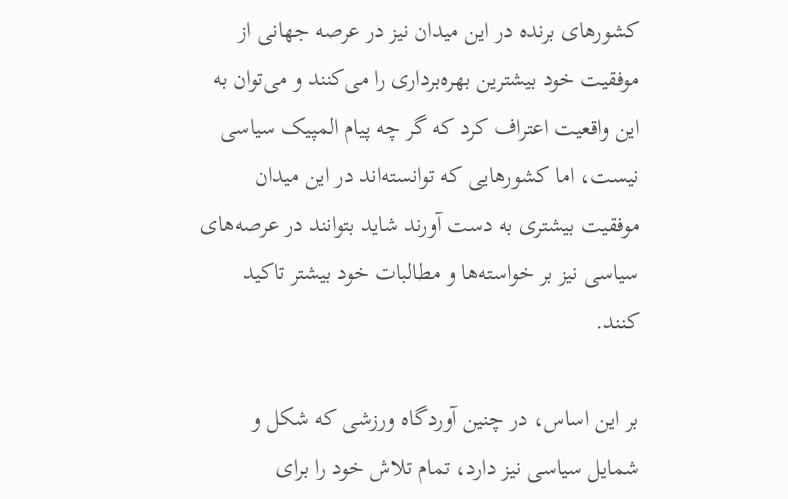کشورهای برنده در این میدان نیز در عرصه جهانی از موفقیت خود بیشترین بهره‌برداری را می‌کنند و می‌توان به این واقعیت اعتراف کرد که گر چه پیام المپیک سیاسی نیست، اما کشورهایی که توانسته‌اند در این میدان موفقیت بیشتری به دست آورند شاید بتوانند در عرصه‌های سیاسی نیز بر خواسته‌ها و مطالبات خود بیشتر تاکید کنند.

بر این اساس، در چنین آوردگاه ورزشی‌ که شکل و شمایل سیاسی نیز دارد، تمام تلاش خود را برای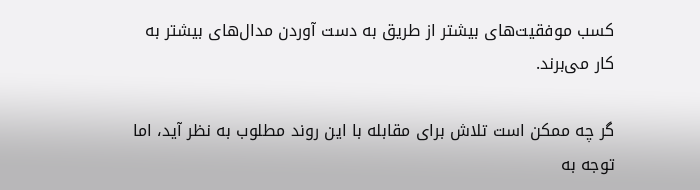کسب موفقیت‌های بیشتر از طریق به دست آوردن مدال‌های بیشتر به کار می‌برند.

گر چه ممکن است تلاش برای مقابله با این روند مطلوب به نظر آید، اما توجه به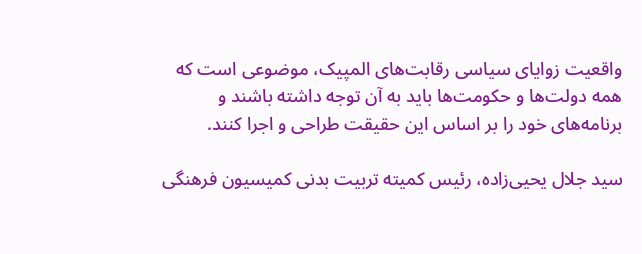واقعیت زوایای سیاسی رقابت‌های المپیک، موضوعی است که همه دولت‌ها و حکومت‌ها باید به آن توجه داشته باشند و برنامه‌های خود را بر اساس این حقیقت طراحی و اجرا کنند.

سید جلال یحیی‌زاده، رئیس کمیته تربیت بدنی کمیسیون فرهنگی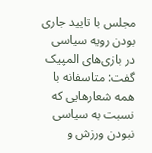مجلس با تایید جاری بودن رویه سیاسی در بازی‌های المپیک گفت: متاسفانه با همه شعارهایی که نسبت به سیاسی نبودن ورزش و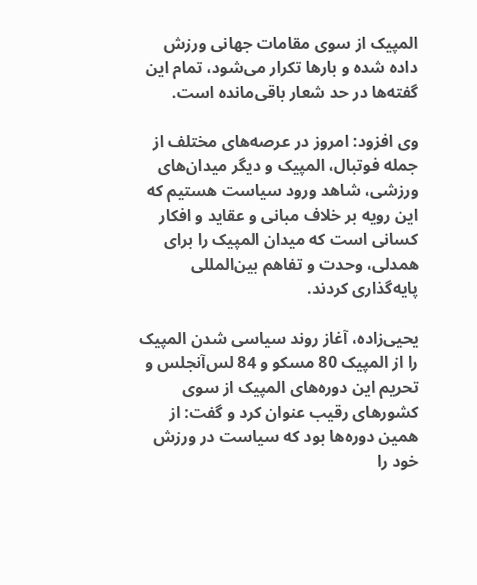المپیک از سوی مقامات جهانی ورزش داده شده و بارها تکرار می‌شود، تمام این گفته‌ها در حد شعار باقی‌مانده است.

وی افزود: امروز در عرصه‌های مختلف از جمله فوتبال، المپیک و دیگر میدان‌های ورزشی، شاهد ورود سیاست هستیم که این رویه بر خلاف مبانی و عقاید و افکار کسانی است که میدان المپیک را برای همدلی، وحدت و تفاهم بین‌المللی پایه‌گذاری کردند.

یحیی‌زاده، آغاز روند سیاسی شدن المپیک را از المپیک 80 مسکو و 84 لس‌آنجلس و تحریم این دوره‌های المپیک از سوی کشورهای رقیب عنوان کرد و گفت: از همین دوره‌ها بود که سیاست در ورزش خود را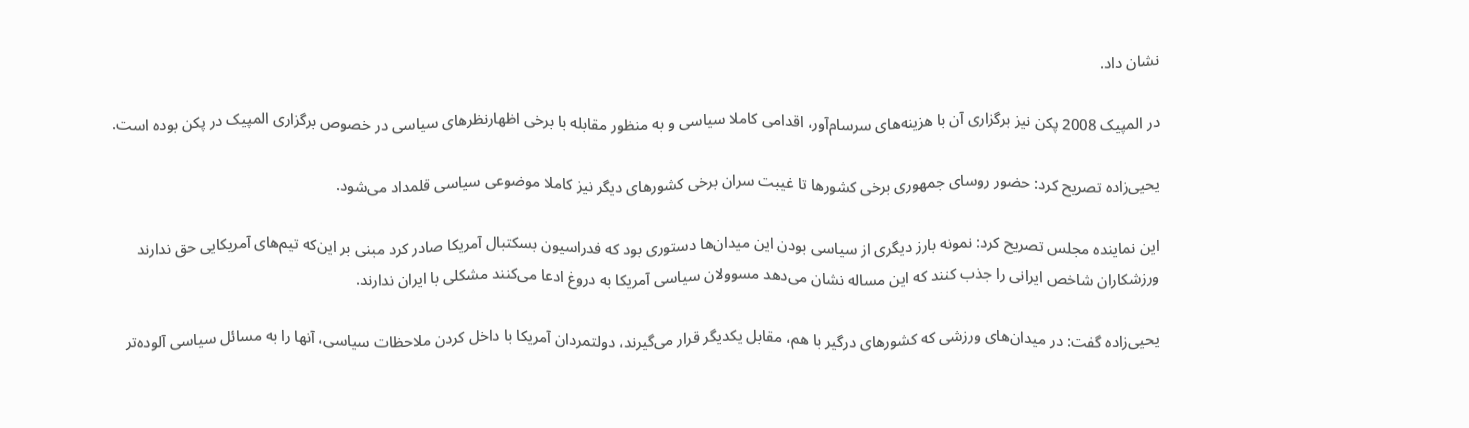نشان داد.

در المپیک 2008 پکن نیز برگزاری آن با هزینه‌های سرسام‌آور، اقدامی کاملا سیاسی و به منظور مقابله با برخی اظهارنظرهای سیاسی در خصوص برگزاری المپیک در پکن بوده است.

یحیی‌زاده تصریح کرد: حضور روسای جمهوری برخی کشورها تا غیبت سران برخی کشورهای دیگر نیز کاملا موضوعی سیاسی قلمداد می‌شود.

این نماینده مجلس تصریح کرد: نمونه بارز دیگری از سیاسی بودن این میدان‌ها دستوری بود که فدراسیون بسکتبال آمریکا صادر کرد مبنی بر این‌که تیم‌های آمریکایی حق ندارند ورزشکاران شاخص ایرانی را جذب کنند که این مساله نشان می‌دهد مسوولان سیاسی آمریکا به دروغ ادعا می‌کنند مشکلی با ایران ندارند.

یحیی‌زاده گفت: در میدان‌های ورزشی که کشورهای درگیر با هم، مقابل یکدیگر قرار می‌گیرند، دولتمردان آمریکا با داخل کردن ملاحظات سیاسی، آنها را به مسائل سیاسی آلوده‌تر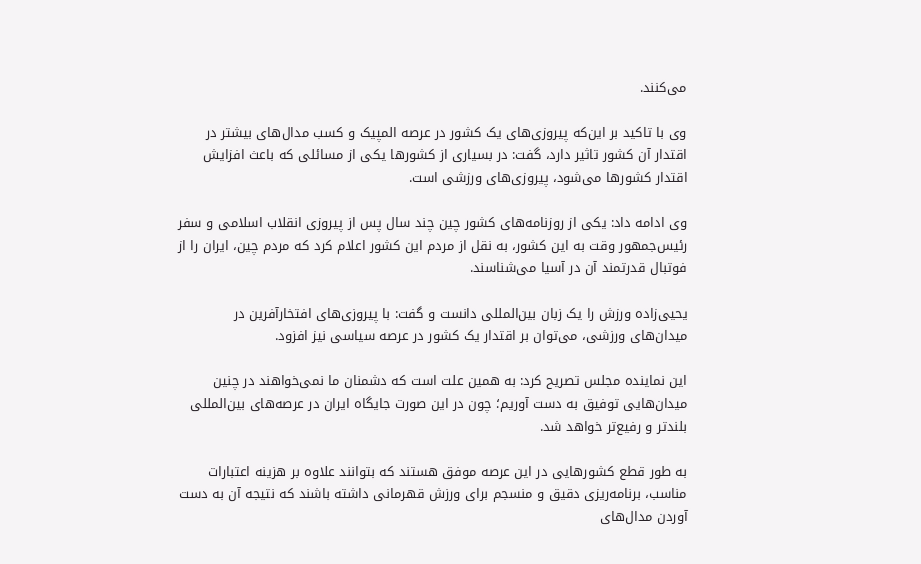می‌کنند.

وی با تاکید بر این‌که پیروزی‌های یک کشور در عرصه المپیک و کسب مدال‌های بیشتر در اقتدار آن کشور تاثیر دارد، گفت: در بسیاری از کشورها یکی از مسائلی که باعث افزایش اقتدار کشورها می‌شود، پیروزی‌های ورزشی است.

وی ادامه داد: یکی از روزنامه‌های کشور چین چند سال پس از پیروزی انقلاب اسلامی و سفر رئیس‌جمهور وقت به این کشور، به نقل از مردم این کشور اعلام کرد که مردم چین، ایران را از فوتبال قدرتمند آن در آسیا می‌شناسند.

یحیی‌زاده ورزش را یک زبان بین‌المللی دانست و گفت: با پیروزی‌های افتخارآفرین در میدان‌های ورزشی، می‌توان بر اقتدار یک کشور در عرصه سیاسی نیز افزود.

این نماینده مجلس تصریح کرد: به همین علت است که دشمنان ما نمی‌‌خواهند در چنین میدان‌هایی توفیق به دست آوریم؛ چون در این صورت جایگاه ایران در عرصه‌های بین‌المللی بلندتر و رفیع‌تر خواهد شد.

به طور قطع کشورهایی در این عرصه موفق هستند که بتوانند علاوه بر هزینه اعتبارات مناسب، برنامه‌ریزی دقیق و منسجم برای ورزش قهرمانی داشته باشند که نتیجه آن به دست آوردن مدال‌های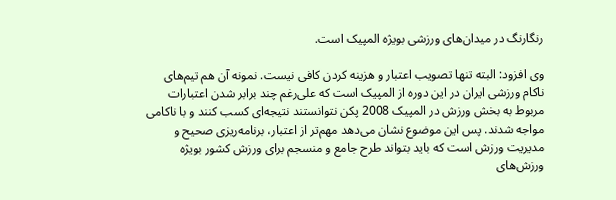رنگارنگ در میدان‌های ورزشی بویژه المپیک است.

وی افزود: البته تنها تصویب اعتبار و هزینه کردن کافی نیست. نمونه آن هم تیم‌های ناکام ورزشی ایران در این دوره از المپیک است که علی‌رغم چند برابر شدن اعتبارات مربوط به بخش ورزش در المپیک 2008 پکن نتوانستند نتیجه‌ای کسب کنند و با ناکامی مواجه شدند. پس این موضوع نشان می‌دهد مهم‌تر از اعتبار، برنامه‌ریزی صحیح و مدیریت ورزش است که باید بتواند طرح جامع و منسجم برای ورزش کشور بویژه ورزش‌های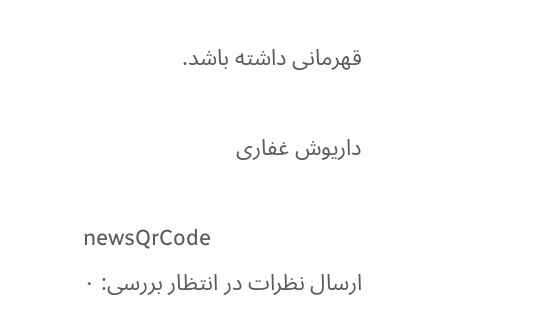قهرمانی داشته باشد.

داریوش غفاری‌

newsQrCode
ارسال نظرات در انتظار بررسی: ۰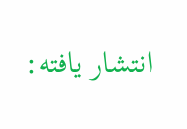انتشار یافته: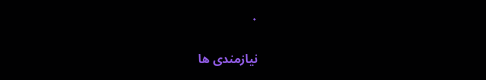۰

نیازمندی ها